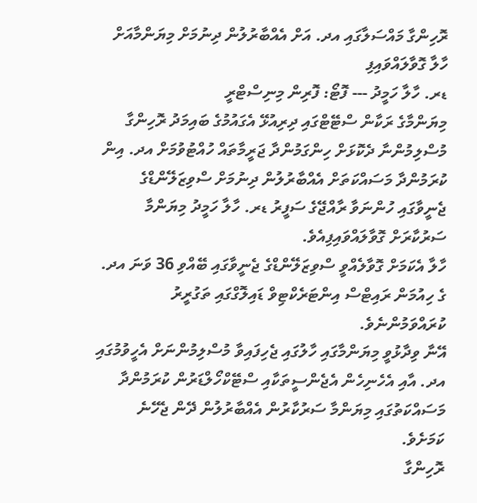ރޮހިންގާ މައްސަލާގައި އދ. އަށް އެއްބާރުލުން ދިނުމަށް މިޔަންމާއަށް ހާލާ ގޮވާލައްވައިފި
ޑރ. ހާލާ ހަމީދު --- ފޮޓޯ: ފޮރިން މިނިސްޓްރީ
މިޔަންމާގެ ރަކާން ސްޓޭޓްގައި ދިރިއުޅޭ އެގައުމުގެ ބައިމަދު ރޮހިންގާ މުސްލިމުންނާ ދެކޮޅަށް ހިންގަމުންދާ ޖަރީމާތައް ހުއްޓުވުމަށް އދ. އިން ކުރަމުންދާ މަސައްކަތަށް އެއްބާރުލުން ދިނުމަށް ސްވިޒަލޭންޑްގެ ޖެނީވާގައި ހުންނަވާ ރާއްޖޭގެ ސަފީރު ޑރ. ހާލާ ހަމީދު މިޔަންމާ ސަރުކާރަށް ގޮވާލައްވައިފިއެވެ.
ހާލާ އެކަމަށް ގޮވާލެއްވީ ސްވިޒަލޭންޑްގެ ޖެނީވާގައި ބޭއްވި 36 ވަނަ އދ. ގެ ހިއުމަން ރައިޓްސް އިންޓަރެކްޓިވް ޑައިލޮގްގައި ތަގުރީރު ކުރައްވަމުންނެވެ.
އޭނާ ވިދާޅުވީ މިޔަންމާގައި ހާލުގައި ޖެހިފައިވާ މުސްލިމުންނަށް އެހީވުމުގައި އދ. އާއި އެހެނިހެން އެޖެންސީތަކާއި ސްޓޭކްހޯލްޑަރުން ކުރަމުންދާ މަސައްކަތުގައި މިޔަންމާ ސަރުކާރުން އެއްބާރުލުން ދޭން ޖެހޭނެ ކަމަށެވެ.
ރޮހިންގާ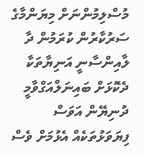މުސްލިމުންނަށް މިޔަންމާގެ ސަރުކާރުން ކުރަމުން ދާ ލާއިންސާނީ އަނިޔާތަކާ ދެކޮޅަށް ބައިނަލްއަގްވާމީ ދުނިޔޭން އަވަސް ފިޔަވަޅުތަކެއް އެޅުމަށް ވެސް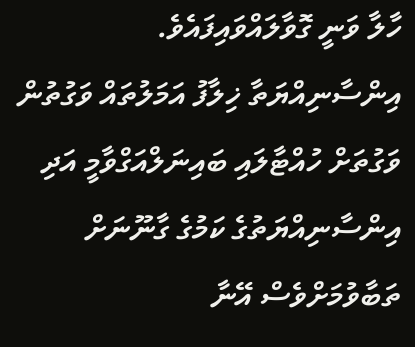ހާލާ ވަނީ ގޮވާލައްވައިފައެވެ.
އިންސާނިއްޔަތާ ޚިލާފު އަމަލުތައް ވަގުތުން ވަގުތަށް ހުއްޓާލައި ބައިނަލްއަގްވާމީ އަދި އިންސާނިއްޔަތުގެ ކަމުގެ ގާނޫނަށް ތަބާވުމަށްވެސް އޭނާ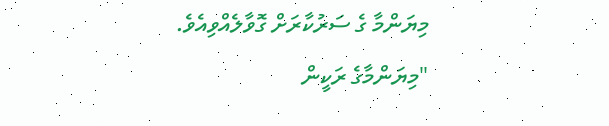މިޔަންމާ ގެ ސަރުކާރަށް ގޮވާލެއްވިއެވެ.
"މިޔަންމާގެ ރަކީން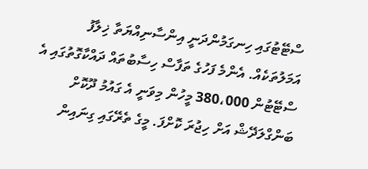ސްޓޭޓުގައި ހިނގަމުންދަނީ އިންސާނިއްޔަތާ ޚިލާފު އަމަލުތަކެއް. އެންމެ ފަހުގެ ތަފާސް ހިސާބުތައް ދައްކާގޮތުގައި އެ ސްޓޭޓުން 380،000 މީހުން މިވަނީ އެ ގައުމު ދޫކޮށް ބަންގްލަދޭޝް އަށް ހިޖުރަ ކޮށްފަ. މީގެ ތެރޭގައި ގިނައިން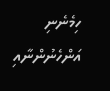ހިމެނެނި އަންހެނުންނާއި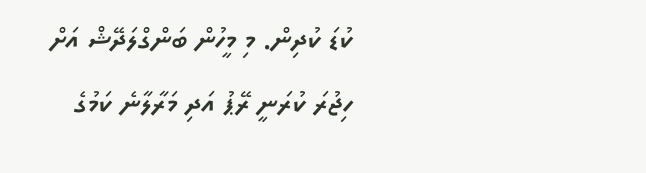ކުޑަ ކުދިން. މި މީހުން ބަންގްލަދޭޝް އަށް ހިޖުރަ ކުރަނީ ރޭޕު އަދި މަރާލާނެ ކަމުގެ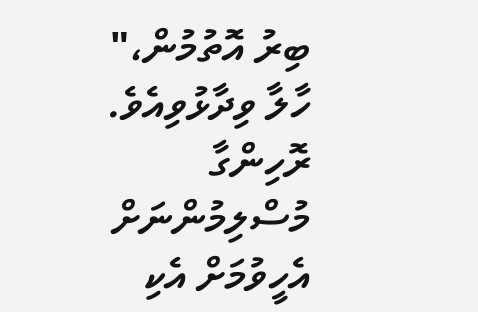ބިރު އޮތުމުން،" ހާލާ ވިދާޅުވިއެވެ.
ރޮހިންގާ މުސްލިމުންނަށް އެހީވުމަށް އެކި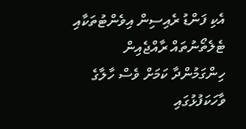އެކި ފަންޑު ރެއިސިން އިވެންޓުތަކާއި ޓެލެތޯނުތައް ރާއްޖެއިން ހިންގަމުންދާ ކަމަށް ވެސް ހާލާގެ ވާހަކަފުޅުގައި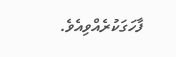ފާހަގަކުރެއްވިއެވެ.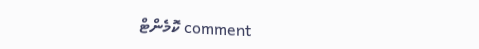comment ކޮމެންޓް